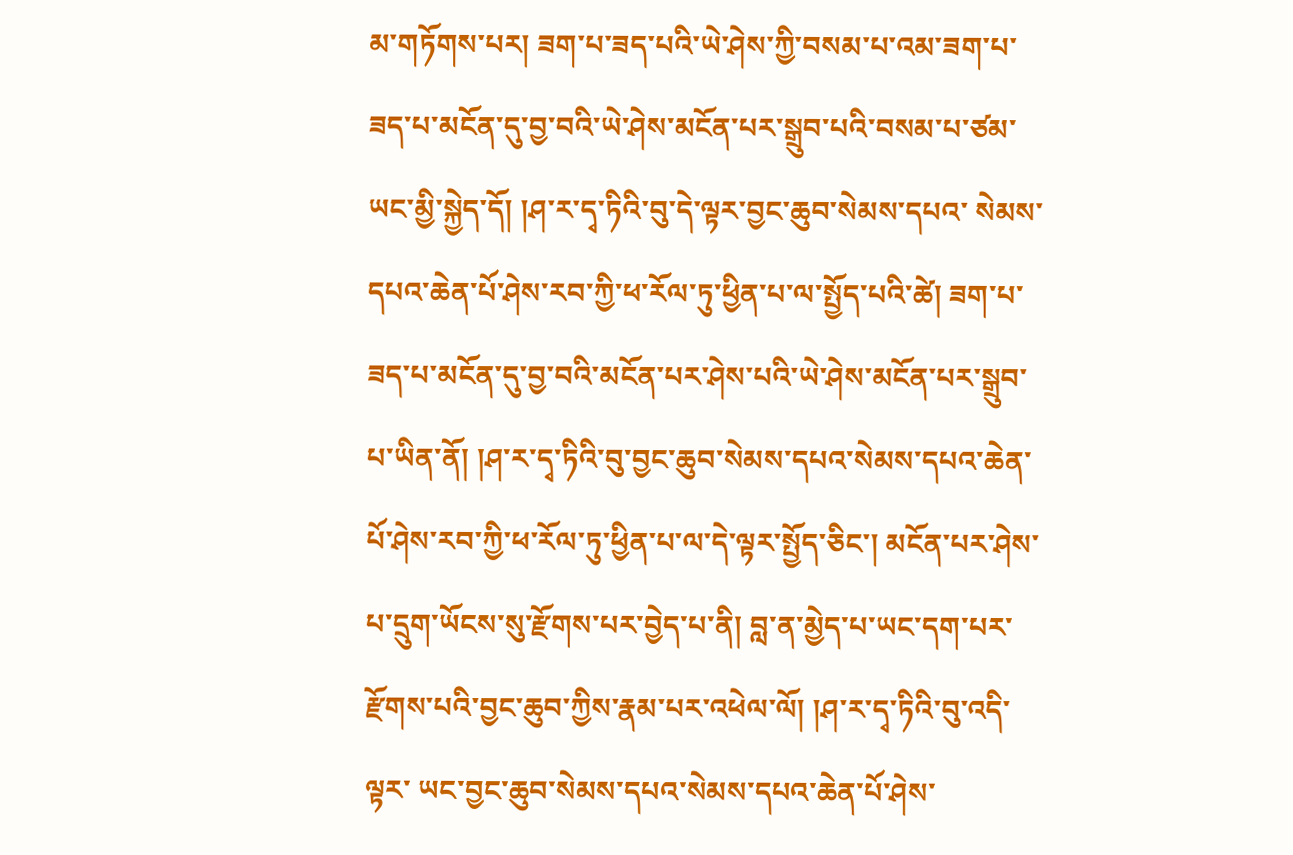མ་གཏོགས་པར། ཟག་པ་ཟད་པའི་ཡེ་ཤེས་ཀྱི་བསམ་པ་འམ་ཟག་པ་ཟད་པ་མངོན་དུ་བྱ་བའི་ཡེ་ཤེས་མངོན་པར་སྒྲུབ་པའི་བསམ་པ་ཙམ་ཡང་མྱི་སྐྱེད་དོ། །ཤ་ར་དྭ་ཏིའི་བུ་དེ་ལྟར་བྱང་ཆུབ་སེམས་དཔའ་ སེམས་དཔའ་ཆེན་པོ་ཤེས་རབ་ཀྱི་ཕ་རོལ་ཏུ་ཕྱིན་པ་ལ་སྤྱོད་པའི་ཚེ། ཟག་པ་ཟད་པ་མངོན་དུ་བྱ་བའི་མངོན་པར་ཤེས་པའི་ཡེ་ཤེས་མངོན་པར་སྒྲུབ་པ་ཡིན་ནོ། །ཤ་ར་དྭ་ཏིའི་བུ་བྱང་ཆུབ་སེམས་དཔའ་སེམས་དཔའ་ཆེན་ པོ་ཤེས་རབ་ཀྱི་ཕ་རོལ་ཏུ་ཕྱིན་པ་ལ་དེ་ལྟར་སྤྱོད་ཅིང་། མངོན་པར་ཤེས་པ་དྲུག་ཡོངས་སུ་རྫོགས་པར་བྱེད་པ་ནི། བླ་ན་མྱེད་པ་ཡང་དག་པར་རྫོགས་པའི་བྱང་ཆུབ་ཀྱིས་རྣམ་པར་འཕེལ་ལོ། །ཤ་ར་དྭ་ཏིའི་བུ་འདི་ལྟར་ ཡང་བྱང་ཆུབ་སེམས་དཔའ་སེམས་དཔའ་ཆེན་པོ་ཤེས་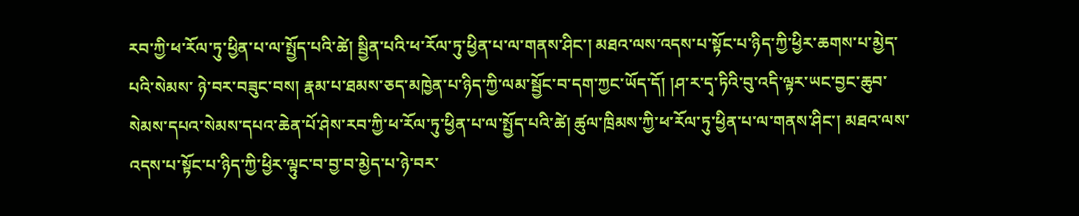རབ་ཀྱི་ཕ་རོལ་ཏུ་ཕྱིན་པ་ལ་སྤྱོད་པའི་ཚེ། སྦྱིན་པའི་ཕ་རོལ་ཏུ་ཕྱིན་པ་ལ་གནས་ཤིང་། མཐའ་ལས་འདས་པ་སྟོང་པ་ཉིད་ཀྱི་ཕྱིར་ཆགས་པ་མྱེད་པའི་སེམས་ ཉེ་བར་བཟུང་བས། རྣམ་པ་ཐམས་ཅད་མཁྱེན་པ་ཉིད་ཀྱི་ལམ་སྦྱོང་བ་དག་ཀྱང་ཡོད་དོ། །ཤ་ར་དྭ་ཏིའི་བུ་འདི་ལྟར་ཡང་བྱང་ཆུབ་སེམས་དཔའ་སེམས་དཔའ་ཆེན་པོ་ཤེས་རབ་ཀྱི་ཕ་རོལ་ཏུ་ཕྱིན་པ་ལ་སྤྱོད་པའི་ཚེ། ཚུལ་ཁྲིམས་ཀྱི་ཕ་རོལ་ཏུ་ཕྱིན་པ་ལ་གནས་ཤིང་། མཐའ་ལས་འདས་པ་སྟོང་པ་ཉིད་ཀྱི་ཕྱིར་ལྟུང་བ་བྱ་བ་མྱེད་པ་ཉེ་བར་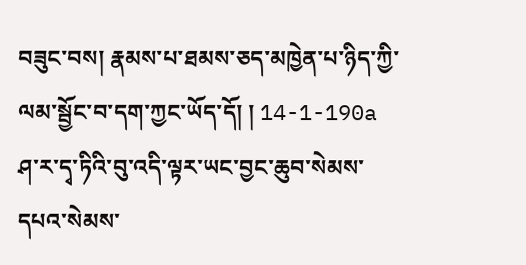བཟུང་བས། རྣམས་པ་ཐམས་ཅད་མཁྱེན་པ་ཉིད་ཀྱི་ལམ་སྦྱོང་བ་དག་ཀྱང་ཡོད་དོ། ། 14-1-190a ཤ་ར་དྭ་ཏིའི་བུ་འདི་ལྟར་ཡང་བྱང་ཆུབ་སེམས་དཔའ་སེམས་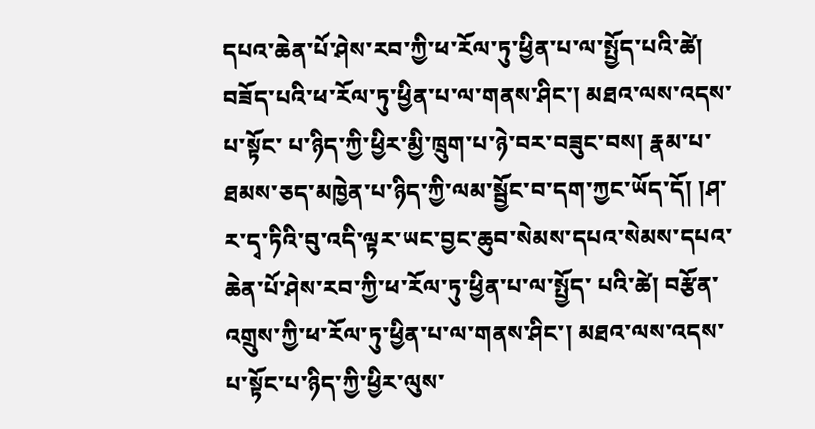དཔའ་ཆེན་པོ་ཤེས་རབ་ཀྱི་ཕ་རོལ་ཏུ་ཕྱིན་པ་ལ་སྤྱོད་པའི་ཚེ། བཟོད་པའི་ཕ་རོལ་ཏུ་ཕྱིན་པ་ལ་གནས་ཤིང་། མཐའ་ལས་འདས་པ་སྟོང་ པ་ཉིད་ཀྱི་ཕྱིར་མྱི་ཁྲུག་པ་ཉེ་བར་བཟུང་བས། རྣམ་པ་ཐམས་ཅད་མཁྱེན་པ་ཉིད་ཀྱི་ལམ་སྦྱོང་བ་དག་ཀྱང་ཡོད་དོ། །ཤ་ར་དྭ་ཏིའི་བུ་འདི་ལྟར་ཡང་བྱང་ཆུབ་སེམས་དཔའ་སེམས་དཔའ་ཆེན་པོ་ཤེས་རབ་ཀྱི་ཕ་རོལ་ཏུ་ཕྱིན་པ་ལ་སྤྱོད་ པའི་ཚེ། བརྩོན་འགྲུས་ཀྱི་ཕ་རོལ་ཏུ་ཕྱིན་པ་ལ་གནས་ཤིང་། མཐའ་ལས་འདས་པ་སྟོང་པ་ཉིད་ཀྱི་ཕྱིར་ལུས་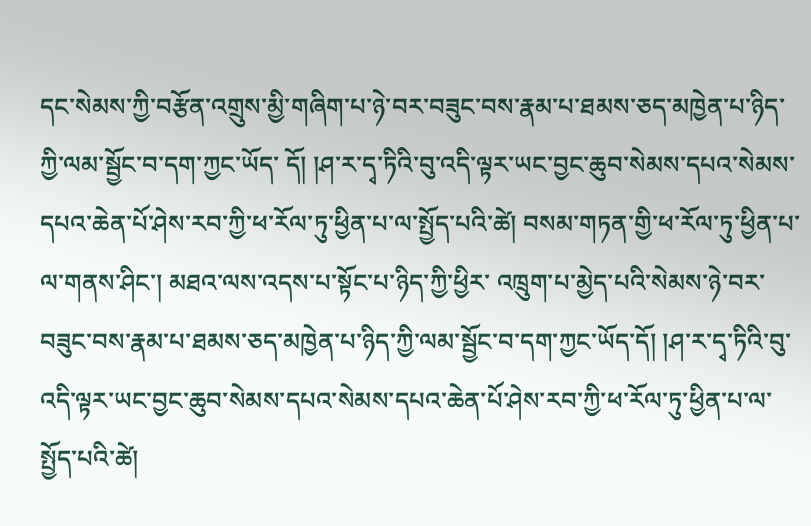དང་སེམས་ཀྱི་བརྩོན་འགྲུས་མྱི་གཞིག་པ་ཉེ་བར་བཟུང་བས་རྣམ་པ་ཐམས་ཅད་མཁྱེན་པ་ཉིད་ཀྱི་ལམ་སྦྱོང་བ་དག་ཀྱང་ཡོད་ དོ། །ཤ་ར་དྭ་ཏིའི་བུ་འདི་ལྟར་ཡང་བྱང་ཆུབ་སེམས་དཔའ་སེམས་དཔའ་ཆེན་པོ་ཤེས་རབ་ཀྱི་ཕ་རོལ་ཏུ་ཕྱིན་པ་ལ་སྤྱོད་པའི་ཚེ། བསམ་གཏན་གྱི་ཕ་རོལ་ཏུ་ཕྱིན་པ་ལ་གནས་ཤིང་། མཐའ་ལས་འདས་པ་སྟོང་པ་ཉིད་ཀྱི་ཕྱིར་ འཁྲུག་པ་མྱེད་པའི་སེམས་ཉེ་བར་བཟུང་བས་རྣམ་པ་ཐམས་ཅད་མཁྱེན་པ་ཉིད་ཀྱི་ལམ་སྦྱོང་བ་དག་ཀྱང་ཡོད་དོ། །ཤ་ར་དྭ་ཏིའི་བུ་འདི་ལྟར་ཡང་བྱང་ཆུབ་སེམས་དཔའ་སེམས་དཔའ་ཆེན་པོ་ཤེས་རབ་ཀྱི་ཕ་རོལ་ཏུ་ཕྱིན་པ་ལ་ སྤྱོད་པའི་ཚེ།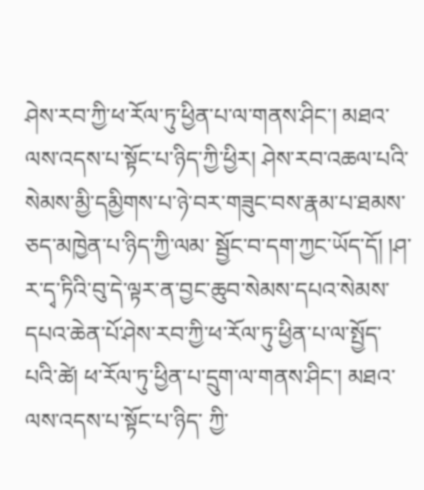ཤེས་རབ་ཀྱི་ཕ་རོལ་ཏུ་ཕྱིན་པ་ལ་གནས་ཤིང་། མཐའ་ལས་འདས་པ་སྟོང་པ་ཉིད་ཀྱི་ཕྱིར། ཤེས་རབ་འཆལ་པའི་སེམས་མྱི་དམྱིགས་པ་ཉེ་བར་གཟུང་བས་རྣམ་པ་ཐམས་ཅད་མཁྱེན་པ་ཉིད་ཀྱི་ལམ་ སྦྱོང་བ་དག་ཀྱང་ཡོད་དོ། །ཤ་ར་དྭ་ཏིའི་བུ་དེ་ལྟར་ན་བྱང་ཆུབ་སེམས་དཔའ་སེམས་དཔའ་ཆེན་པོ་ཤེས་རབ་ཀྱི་ཕ་རོལ་ཏུ་ཕྱིན་པ་ལ་སྤྱོད་པའི་ཚེ། ཕ་རོལ་ཏུ་ཕྱིན་པ་དྲུག་ལ་གནས་ཤིང་། མཐའ་ལས་འདས་པ་སྟོང་པ་ཉིད་ ཀྱི་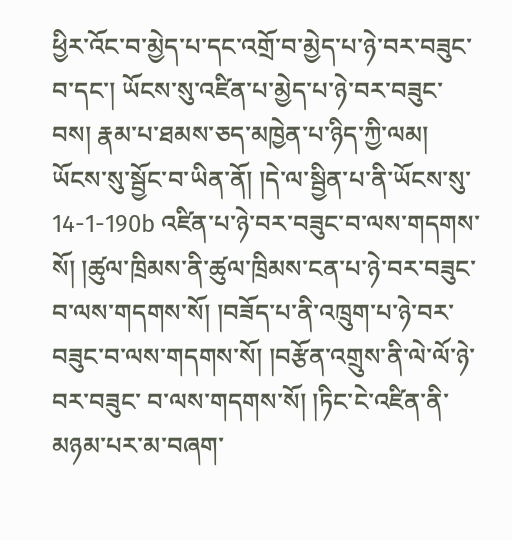ཕྱིར་འོང་བ་མྱེད་པ་དང་འགྲོ་བ་མྱེད་པ་ཉེ་བར་བཟུང་བ་དང་། ཡོངས་སུ་འཛིན་པ་མྱེད་པ་ཉེ་བར་བཟུང་བས། རྣམ་པ་ཐམས་ཅད་མཁྱེན་པ་ཉིད་ཀྱི་ལམ། ཡོངས་སུ་སྦྱོང་བ་ཡིན་ནོ། །དེ་ལ་སྦྱིན་པ་ནི་ཡོངས་སུ་ 14-1-190b འཛིན་པ་ཉེ་བར་བཟུང་བ་ལས་གདགས་སོ། །ཚུལ་ཁྲིམས་ནི་ཚུལ་ཁྲིམས་ངན་པ་ཉེ་བར་བཟུང་བ་ལས་གདགས་སོ། །བཟོད་པ་ནི་འཁྲུག་པ་ཉེ་བར་བཟུང་བ་ལས་གདགས་སོ། །བརྩོན་འགྲུས་ནི་ལེ་ལོ་ཉེ་བར་བཟུང་ བ་ལས་གདགས་སོ། །ཏིང་ངེ་འཛིན་ནི་མཉམ་པར་མ་བཞག་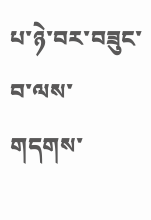པ་ཉེ་བར་བཟུང་བ་ལས་གདགས་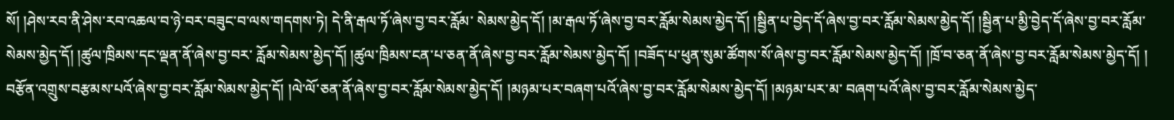སོ། །ཤེས་རབ་ནི་ཤེས་རབ་འཆལ་བ་ཉེ་བར་བཟུང་བ་ལས་གདགས་ཏེ། དེ་ནི་རྒལ་ཏོ་ཞེས་བྱ་བར་རློམ་ སེམས་མྱེད་དོ། །མ་རྒལ་ཏོ་ཞེས་བྱ་བར་རློམ་སེམས་མྱེད་དོ། །སྦྱིན་པ་བྱེད་དོ་ཞེས་བྱ་བར་རློམ་སེམས་མྱེད་དོ། །སྦྱིན་པ་མྱི་བྱེད་དོ་ཞེས་བྱ་བར་རློམ་སེམས་མྱེད་དོ། །ཚུལ་ཁྲིམས་དང་ལྡན་ནོ་ཞེས་བྱ་བར་ རློམ་སེམས་མྱེད་དོ། །ཚུལ་ཁྲིམས་ངན་པ་ཅན་ནོ་ཞེས་བྱ་བར་རློམ་སེམས་མྱེད་དོ། །བཟོད་པ་ཕུན་སུམ་ཚོགས་སོ་ཞེས་བྱ་བར་རློམ་སེམས་མྱེད་དོ། །ཁྲོ་བ་ཅན་ནོ་ཞེས་བྱ་བར་རློམ་སེམས་མྱེད་དོ། ། བརྩོན་འགྲུས་བརྩམས་པའོ་ཞེས་བྱ་བར་རློམ་སེམས་མྱེད་དོ། །ལེ་ལོ་ཅན་ནོ་ཞེས་བྱ་བར་རློམ་སེམས་མྱེད་དོ། །མཉམ་པར་བཞག་པའོ་ཞེས་བྱ་བར་རློམ་སེམས་མྱེད་དོ། །མཉམ་པར་མ་ བཞག་པའོ་ཞེས་བྱ་བར་རློམ་སེམས་མྱེད་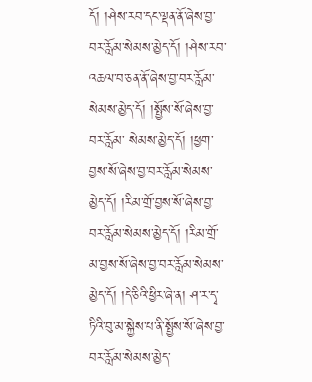དོ། །ཤེས་རབ་དང་ལྡན་ནོ་ཞེས་བྱ་བར་རློམ་སེམས་མྱེད་དོ། །ཤེས་རབ་འཆལ་བ་ཅན་ནོ་ཞེས་བྱ་བར་རློམ་སེམས་མྱེད་དོ། །སྤྱོས་སོ་ཞེས་བྱ་བར་རློམ་ སེམས་མྱེད་དོ། །ཕྱག་བྱས་སོ་ཞེས་བྱ་བར་རློམ་སེམས་མྱེད་དོ། །རིམ་གྲོ་བྱས་སོ་ཞེས་བྱ་བར་རློམ་སེམས་མྱེད་དོ། །རིམ་གྲོ་མ་བྱས་སོ་ཞེས་བྱ་བར་རློམ་སེམས་མྱེད་དོ། །དེ་ཅིའི་ཕྱིར་ཞེ་ན། ཤ་ར་དྭ་ཏིའི་བུ་མ་སྐྱེས་པ་ནི་སྤྱོས་སོ་ཞེས་བྱ་བར་རློམ་སེམས་མྱེད་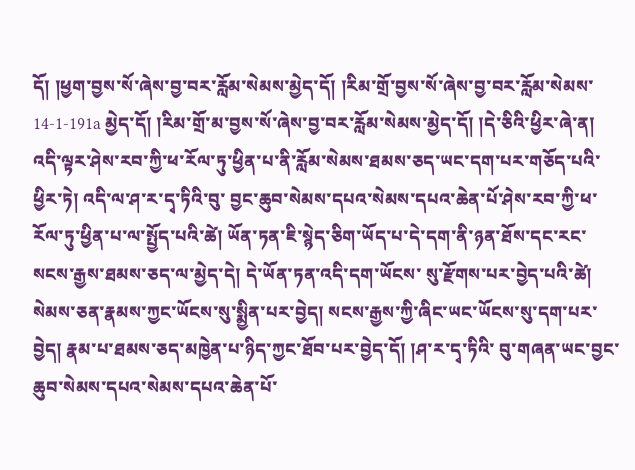དོ། །ཕྱག་བྱས་སོ་ཞེས་བྱ་བར་རློམ་སེམས་མྱེད་དོ། །རིམ་གྲོ་བྱས་སོ་ཞེས་བྱ་བར་རློམ་སེམས་ 14-1-191a མྱེད་དོ། །རིམ་གྲོ་མ་བྱས་སོ་ཞེས་བྱ་བར་རློམ་སེམས་མྱེད་དོ། །དེ་ཅིའི་ཕྱིར་ཞེ་ན། འདི་ལྟར་ཤེས་རབ་ཀྱི་ཕ་རོལ་ཏུ་ཕྱིན་པ་ནི་རློམ་སེམས་ཐམས་ཅད་ཡང་དག་པར་གཅོད་པའི་ཕྱིར་ཏེ། འདི་ལ་ཤ་ར་དྭ་ཏིའི་བུ་ བྱང་ཆུབ་སེམས་དཔའ་སེམས་དཔའ་ཆེན་པོ་ཤེས་རབ་ཀྱི་ཕ་རོལ་ཏུ་ཕྱིན་པ་ལ་སྤྱོད་པའི་ཚེ། ཡོན་ཏན་ཇི་སྙེད་ཅིག་ཡོད་པ་དེ་དག་ནི་ཉན་ཐོས་དང་རང་སངས་རྒྱས་ཐམས་ཅད་ལ་མྱེད་དེ། དེ་ཡོན་ཏན་འདི་དག་ཡོངས་ སུ་རྫོགས་པར་བྱེད་པའི་ཚེ། སེམས་ཅན་རྣམས་ཀྱང་ཡོངས་སུ་སྨྱིན་པར་བྱེད། སངས་རྒྱས་ཀྱི་ཞིང་ཡང་ཡོངས་སུ་དག་པར་བྱེད། རྣམ་པ་ཐམས་ཅད་མཁྱེན་པ་ཉིད་ཀྱང་ཐོབ་པར་བྱེད་དོ། །ཤ་ར་དྭ་ཏིའི་ བུ་གཞན་ཡང་བྱང་ཆུབ་སེམས་དཔའ་སེམས་དཔའ་ཆེན་པོ་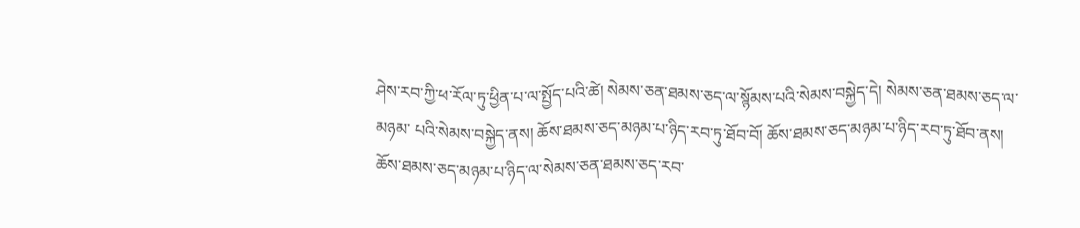ཤེས་རབ་ཀྱི་ཕ་རོལ་ཏུ་ཕྱིན་པ་ལ་སྤྱོད་པའི་ཚེ། སེམས་ཅན་ཐམས་ཅད་ལ་སྙོམས་པའི་སེམས་བསྐྱེད་དེ། སེམས་ཅན་ཐམས་ཅད་ལ་མཉམ་ པའི་སེམས་བསྐྱེད་ནས། ཆོས་ཐམས་ཅད་མཉམ་པ་ཉིད་རབ་ཏུ་ཐོབ་བོ། ཆོས་ཐམས་ཅད་མཉམ་པ་ཉིད་རབ་ཏུ་ཐོབ་ནས། ཆོས་ཐམས་ཅད་མཉམ་པ་ཉིད་ལ་སེམས་ཅན་ཐམས་ཅད་རབ་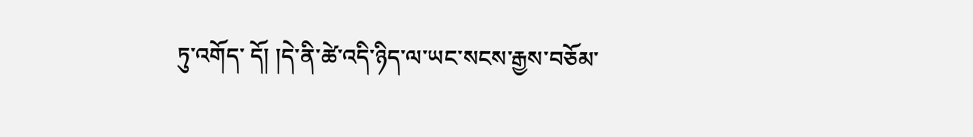ཏུ་འགོད་ དོ། །དེ་ནི་ཚེ་འདི་ཉིད་ལ་ཡང་སངས་རྒྱས་བཅོམ་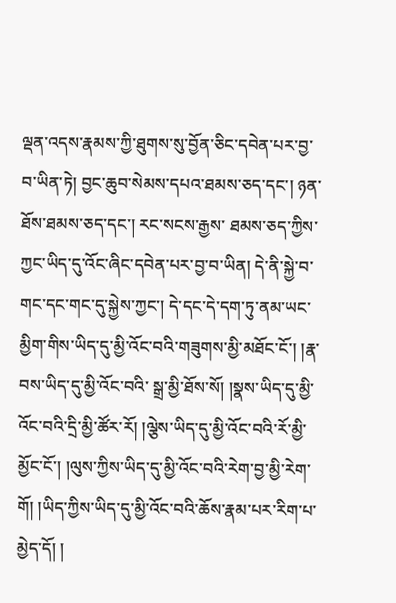ལྡན་འདས་རྣམས་ཀྱི་ཐུགས་སུ་བྱོན་ཅིང་དབེན་པར་བྱ་བ་ཡིན་ཏེ། བྱང་ཆུབ་སེམས་དཔའ་ཐམས་ཅད་དང་། ཉན་ཐོས་ཐམས་ཅད་དང་། རང་སངས་རྒྱས་ ཐམས་ཅད་ཀྱིས་ཀྱང་ཡིད་དུ་འོང་ཞིང་དབེན་པར་བྱ་བ་ཡིན། དེ་ནི་སྐྱེ་བ་གང་དང་གང་དུ་སྐྱེས་ཀྱང་། དེ་དང་དེ་དག་ཏུ་ནམ་ཡང་མྱིག་གིས་ཡིད་དུ་མྱི་འོང་བའི་གཟུགས་མྱི་མཐོང་ངོ་། །རྣ་བས་ཡིད་དུ་མྱི་འོང་བའི་ སྒྲ་མྱི་ཐོས་སོ། །སྣས་ཡིད་དུ་མྱི་འོང་བའི་དྲི་མྱི་ཚོར་རོ། །ལྕེས་ཡིད་དུ་མྱི་འོང་བའི་རོ་མྱི་མྱོང་ངོ་། །ལུས་ཀྱིས་ཡིད་དུ་མྱི་འོང་བའི་རེག་བྱ་མྱི་རེག་གོ། །ཡིད་ཀྱིས་ཡིད་དུ་མྱི་འོང་བའི་ཆོས་རྣམ་པར་རིག་པ་མྱེད་དོ། །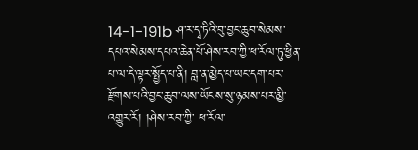14-1-191b ཤ་ར་དྭ་ཏིའི་བུ་བྱང་ཆུབ་སེམས་དཔའ་སེམས་དཔའ་ཆེན་པོ་ཤེས་རབ་ཀྱི་ཕ་རོལ་ཏུ་ཕྱིན་པ་ལ་དེ་ལྟར་སྤྱོད་པ་ནི། བླ་ན་མྱེད་པ་ཡང་དག་པར་རྫོགས་པའི་བྱང་ཆུབ་ལས་ཡོངས་སུ་ཉམས་པར་མྱི་འགྱུར་རོ། །ཤེས་རབ་ཀྱི་ ཕ་རོལ་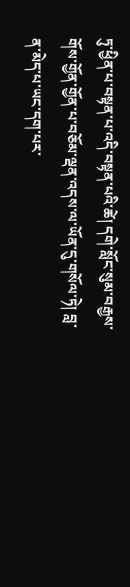ཏུ་ཕྱིན་པ་བསྟན་པ་འདི་བསྟན་པའི་ཚེ། དགེ་སློང་སུམ་བརྒྱས་གོས་གྱོན་གྱོན་པ་བཅོམ་ལྡན་འདས་ལ་ཡོན་དུ་གསོལ་ཏེ། བླ་ན་མེད་པ་ཡང་དག་པར་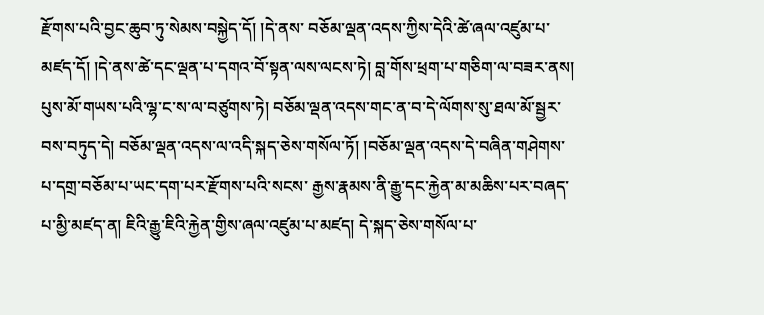རྫོགས་པའི་བྱང་ཆུབ་ཏུ་སེམས་བསྐྱེད་དོ། །དེ་ནས་ བཅོམ་ལྡན་འདས་ཀྱིས་དེའི་ཚེ་ཞལ་འཛུམ་པ་མཛད་དོ། །དེ་ནས་ཚེ་དང་ལྡན་པ་དགའ་བོ་སྟན་ལས་ལངས་ཏེ། བླ་གོས་ཕྲག་པ་གཅིག་ལ་བཟར་ནས། པུས་མོ་གཡས་པའི་ལྷ་ང་ས་ལ་བཙུགས་ཏེ། བཅོམ་ལྡན་འདས་གང་ན་བ་དེ་ལོགས་སུ་ཐལ་མོ་སྦྱར་བས་བཏུད་དེ། བཅོམ་ལྡན་འདས་ལ་འདི་སྐད་ཅེས་གསོལ་ཏོ། །བཅོམ་ལྡན་འདས་དེ་བཞིན་གཤེགས་པ་དགྲ་བཅོམ་པ་ཡང་དག་པར་རྫོགས་པའི་སངས་ རྒྱས་རྣམས་ནི་རྒྱུ་དང་རྐྱེན་མ་མཆིས་པར་བཞད་པ་མྱི་མཛད་ན། ཇིའི་རྒྱུ་ཇིའི་རྐྱེན་གྱིས་ཞལ་འཛུམ་པ་མཛད། དེ་སྐད་ཅེས་གསོལ་པ་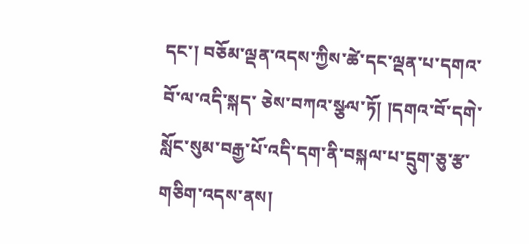དང་། བཅོམ་ལྡན་འདས་ཀྱིས་ཚེ་དང་ལྡན་པ་དགའ་བོ་ལ་འདི་སྐད་ ཅེས་བཀའ་སྩལ་ཏོ། །དགའ་བོ་དགེ་སློང་སུམ་བརྒྱ་པོ་འདི་དག་ནི་བསྐལ་པ་དྲུག་ཅུ་རྩ་གཅིག་འདས་ནས།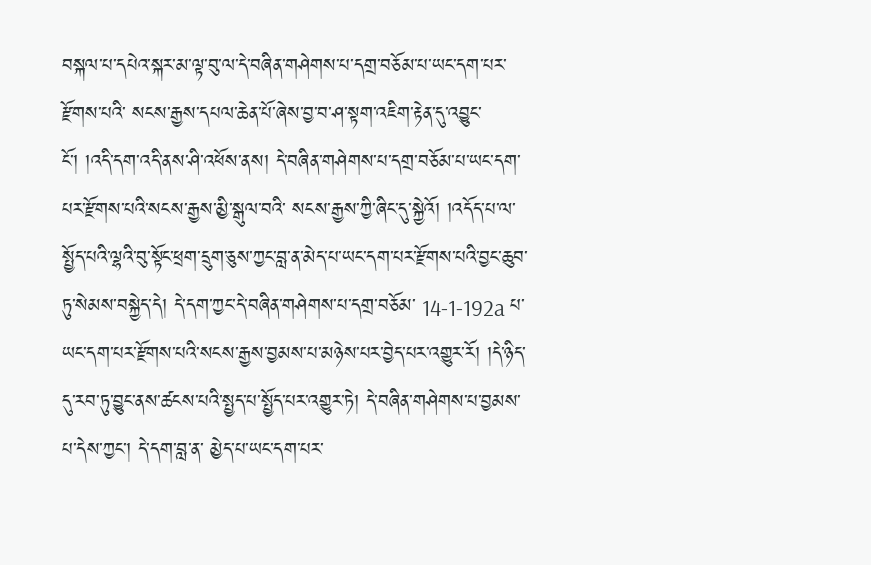བསྐལ་པ་དཔེའ་སྐར་མ་ལྟ་བུ་ལ་དེ་བཞིན་གཤེགས་པ་དགྲ་བཅོམ་པ་ཡང་དག་པར་རྫོགས་པའི་ སངས་རྒྱས་དཔལ་ཆེན་པོ་ཞེས་བྱ་བ་ཤ་སྟག་འཇིག་རྟེན་དུ་འབྱུང་ངོ་། །འདི་དག་འདི་ནས་ཤི་འཕོས་ནས། དེ་བཞིན་གཤེགས་པ་དགྲ་བཅོམ་པ་ཡང་དག་པར་རྫོགས་པའི་སངས་རྒྱས་མྱི་སྒུལ་བའི་ སངས་རྒྱས་ཀྱི་ཞིང་དུ་སྐྱེའོ། །འདོད་པ་ལ་སྤྱོད་པའི་ལྷའི་བུ་སྟོང་ཕྲག་དྲུག་ཅུས་ཀྱང་བླ་ན་མེད་པ་ཡང་དག་པར་རྫོགས་པའི་བྱང་ཆུབ་ཏུ་སེམས་བསྐྱེད་དེ། དེ་དག་ཀྱང་དེ་བཞིན་གཤེགས་པ་དགྲ་བཅོམ་ 14-1-192a པ་ཡང་དག་པར་རྫོགས་པའི་སངས་རྒྱས་བྱམས་པ་མཉེས་པར་བྱེད་པར་འགྱུར་རོ། །དེ་ཉིད་དུ་རབ་ཏུ་བྱུང་ནས་ཚངས་པའི་སྤྱད་པ་སྤྱོད་པར་འགྱུར་ཏེ། དེ་བཞིན་གཤེགས་པ་བྱམས་པ་དེས་ཀྱང་། དེ་དག་བླ་ན་ མྱེད་པ་ཡང་དག་པར་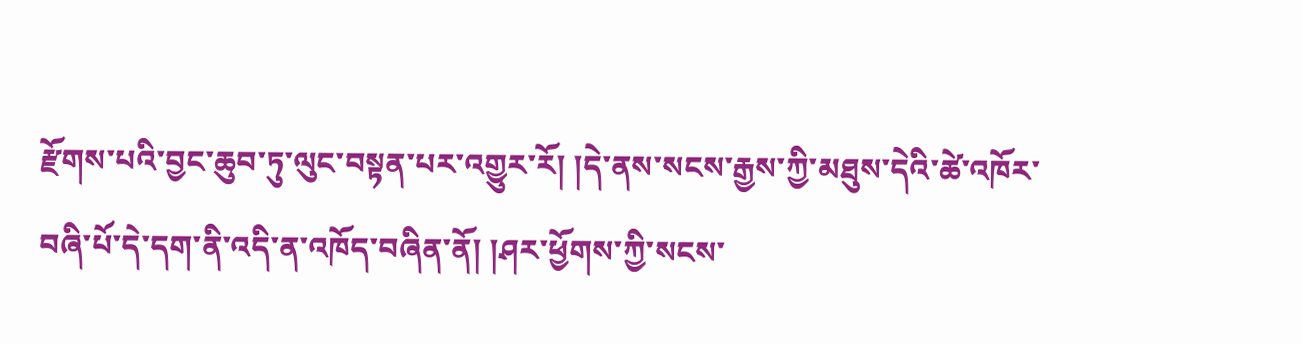རྫོགས་པའི་བྱང་ཆུབ་ཏུ་ལུང་བསྟན་པར་འགྱུར་རོ། །དེ་ནས་སངས་རྒྱས་ཀྱི་མཐུས་དེའི་ཚེ་འཁོར་བཞི་པོ་དེ་དག་ནི་འདི་ན་འཁོད་བཞིན་ནོ། །ཤར་ཕྱོགས་ཀྱི་སངས་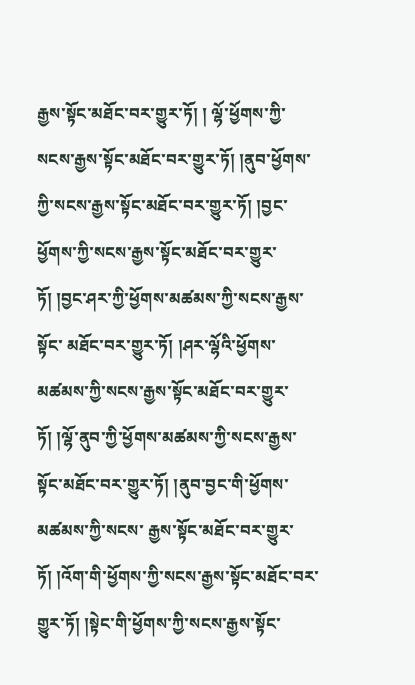རྒྱས་སྟོང་མཐོང་བར་གྱུར་ཏོ། ། ལྷོ་ཕྱོགས་ཀྱི་སངས་རྒྱས་སྟོང་མཐོང་བར་གྱུར་ཏོ། །ནུབ་ཕྱོགས་ཀྱི་སངས་རྒྱས་སྟོང་མཐོང་བར་གྱུར་ཏོ། །བྱང་ཕྱོགས་ཀྱི་སངས་རྒྱས་སྟོང་མཐོང་བར་གྱུར་ཏོ། །བྱང་ཤར་ཀྱི་ཕྱོགས་མཚམས་ཀྱི་སངས་རྒྱས་སྟོང་ མཐོང་བར་གྱུར་ཏོ། །ཤར་ལྷོའི་ཕྱོགས་མཚམས་ཀྱི་སངས་རྒྱས་སྟོང་མཐོང་བར་གྱུར་ཏོ། །ལྷོ་ནུབ་ཀྱི་ཕྱོགས་མཚམས་ཀྱི་སངས་རྒྱས་སྟོང་མཐོང་བར་གྱུར་ཏོ། །ནུབ་བྱང་གི་ཕྱོགས་མཚམས་ཀྱི་སངས་ རྒྱས་སྟོང་མཐོང་བར་གྱུར་ཏོ། །འོག་གི་ཕྱོགས་ཀྱི་སངས་རྒྱས་སྟོང་མཐོང་བར་གྱུར་ཏོ། །སྟེང་གི་ཕྱོགས་ཀྱི་སངས་རྒྱས་སྟོང་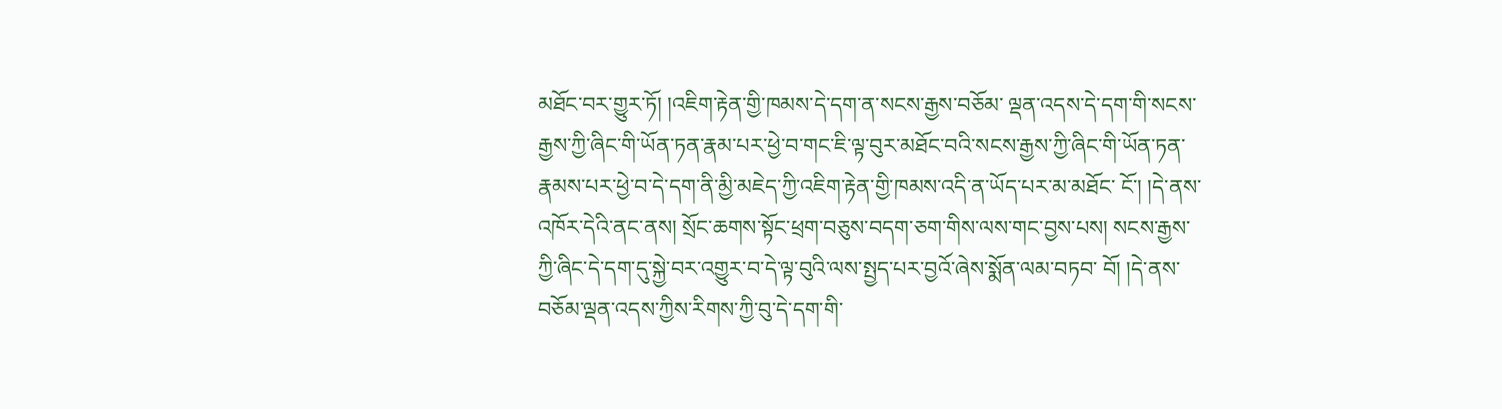མཐོང་བར་གྱུར་ཏོ། །འཇིག་རྟེན་གྱི་ཁམས་དེ་དག་ན་སངས་རྒྱས་བཅོམ་ ལྡན་འདས་དེ་དག་གི་སངས་རྒྱས་ཀྱི་ཞིང་གི་ཡོན་ཏན་རྣམ་པར་ཕྱེ་བ་གང་ཇི་ལྟ་བུར་མཐོང་བའི་སངས་རྒྱས་ཀྱི་ཞིང་གི་ཡོན་ཏན་རྣམས་པར་ཕྱེ་བ་དེ་དག་ནི་མྱི་མཇེད་ཀྱི་འཇིག་རྟེན་གྱི་ཁམས་འདི་ན་ཡོད་པར་མ་མཐོང་ ངོ་། །དེ་ནས་འཁོར་དེའི་ནང་ནས། སྲོང་ཆགས་སྟོང་ཕྲག་བཅུས་བདག་ཅག་གིས་ལས་གང་བྱས་པས། སངས་རྒྱས་ཀྱི་ཞིང་དེ་དག་དུ་སྐྱེ་བར་འགྱུར་བ་དེ་ལྟ་བུའི་ལས་སྤྱད་པར་བྱའོ་ཞེས་སྨོན་ལམ་བཏབ་ བོ། །དེ་ནས་བཅོམ་ལྡན་འདས་ཀྱིས་རིགས་ཀྱི་བུ་དེ་དག་གི་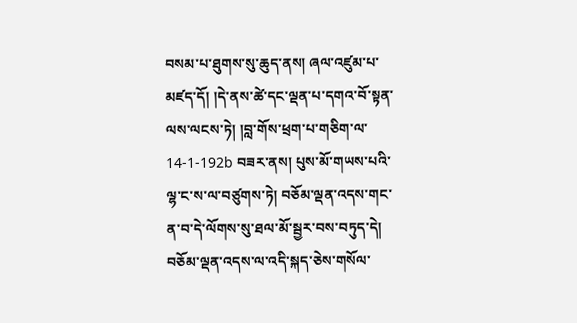བསམ་པ་ཐུགས་སུ་ཆུད་ནས། ཞལ་འཛུམ་པ་མཛད་དོ། །དེ་ནས་ཚེ་དང་ལྡན་པ་དགའ་བོ་སྟན་ལས་ལངས་ཏེ། །བླ་གོས་ཕྲག་པ་གཅིག་ལ་ 14-1-192b བཟར་ནས། པུས་མོ་གཡས་པའི་ལྷ་ང་ས་ལ་བཙུགས་ཏེ། བཅོམ་ལྡན་འདས་གང་ན་བ་དེ་ལོགས་སུ་ཐལ་མོ་སྦྱར་བས་བཏུད་དེ། བཅོམ་ལྡན་འདས་ལ་འདི་སྐད་ཅེས་གསོལ་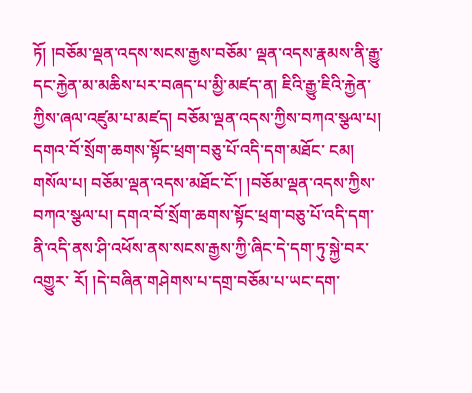ཏོ། །བཅོམ་ལྡན་འདས་སངས་རྒྱས་བཅོམ་ ལྡན་འདས་རྣམས་ནི་རྒྱུ་དང་རྐྱེན་མ་མཆིས་པར་བཞད་པ་མྱི་མཛད་ན། ཇིའི་རྒྱུ་ཇིའི་རྐྱེན་ཀྱིས་ཞལ་འཛུམ་པ་མཛད། བཅོམ་ལྡན་འདས་ཀྱིས་བཀའ་སྩལ་པ། དགའ་བོ་སྲོག་ཆགས་སྟོང་ཕྲག་བཅུ་པོ་འདི་དག་མཐོང་ ངམ། གསོལ་པ། བཅོམ་ལྡན་འདས་མཐོང་ངོ་། །བཅོམ་ལྡན་འདས་ཀྱིས་བཀའ་སྩལ་པ། དགའ་བོ་སྲོག་ཆགས་སྟོང་ཕྲག་བཅུ་པོ་འདི་དག་ནི་འདི་ནས་ཤི་འཕོས་ནས་སངས་རྒྱས་ཀྱི་ཞིང་དེ་དག་ཏུ་སྐྱེ་བར་འགྱུར་ རོ། །དེ་བཞིན་གཤེགས་པ་དགྲ་བཅོམ་པ་ཡང་དག་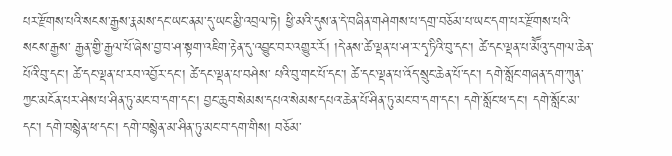པར་རྫོགས་པའི་སངས་རྒྱས་རྣམས་དང་ཡང་ནམ་དུ་ཡང་མྱི་འབྲལ་ཏེ། ཕྱི་མའི་དུས་ན་དེ་བཞིན་གཤེགས་པ་དགྲ་བཅོམ་པ་ཡང་དག་པར་རྫོགས་པའི་སངས་རྒྱས་ རྒྱན་གྱི་རྒྱལ་པོ་ཞེས་བྱ་བ་ཤ་སྟག་འཇིག་རྟེན་དུ་འབྱུང་བར་འགྱུར་རོ། །དེ་ནས་ཚེ་ལྡན་པ་ཤ་ར་དྭ་ཏིའི་བུ་དང་། ཚེ་དང་ལྡན་པ་མཽའུ་དགལ་ཆེན་པོའི་བུ་དང་། ཚེ་དང་ལྡན་པ་རབ་འབྱོར་དང་། ཚེ་དང་ལྡན་པ་བཤེས་ པའི་བུ་གང་པོ་དང་། ཚེ་དང་ལྡན་པ་འོད་སྲུང་ཆེན་པོ་དང་། དགེ་སློང་གཞན་དག་ཀུན་ཀྱང་མངོན་པར་ཤེས་པ་ཤིན་ཏུ་མང་བ་དག་དང་། བྱང་ཆུབ་སེམས་དཔའ་སེམས་དཔའ་ཆེན་པོ་ཤིན་ཏུ་མང་བ་དག་དང་། དགེ་སློང་ཕ་དང་། དགེ་སློང་མ་དང་། དགེ་བསྙེན་ཕ་དང་། དགེ་བསྙེན་མ་ཤིན་ཏུ་མང་བ་དག་གིས། བཅོམ་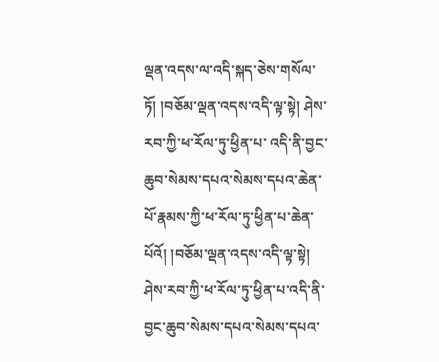ལྡན་འདས་ལ་འདི་སྐད་ཅེས་གསོལ་ཏོ། །བཅོམ་ལྡན་འདས་འདི་ལྟ་སྟེ། ཤེས་རབ་ཀྱི་ཕ་རོལ་ཏུ་ཕྱིན་པ་ འདི་ནི་བྱང་ཆུབ་སེམས་དཔའ་སེམས་དཔའ་ཆེན་པོ་རྣམས་ཀྱི་ཕ་རོལ་ཏུ་ཕྱིན་པ་ཆེན་པོའོ། །བཅོམ་ལྡན་འདས་འདི་ལྟ་སྟེ། ཤེས་རབ་ཀྱི་ཕ་རོལ་ཏུ་ཕྱིན་པ་འདི་ནི་བྱང་ཆུབ་སེམས་དཔའ་སེམས་དཔའ་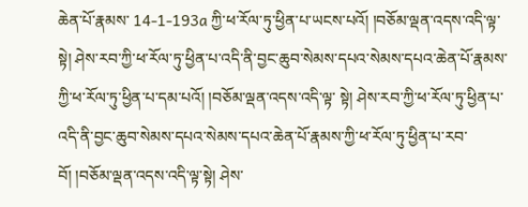ཆེན་པོ་རྣམས་ 14-1-193a ཀྱི་ཕ་རོལ་ཏུ་ཕྱིན་པ་ཡངས་པའོ། །བཅོམ་ལྡན་འདས་འདི་ལྟ་སྟེ། ཤེས་རབ་ཀྱི་ཕ་རོལ་ཏུ་ཕྱིན་པ་འདི་ནི་བྱང་ཆུབ་སེམས་དཔའ་སེམས་དཔའ་ཆེན་པོ་རྣམས་ཀྱི་ཕ་རོལ་ཏུ་ཕྱིན་པ་དམ་པའོ། །བཅོམ་ལྡན་འདས་འདི་ལྟ་ སྟེ། ཤེས་རབ་ཀྱི་ཕ་རོལ་ཏུ་ཕྱིན་པ་འདི་ནི་བྱང་ཆུབ་སེམས་དཔའ་སེམས་དཔའ་ཆེན་པོ་རྣམས་ཀྱི་ཕ་རོལ་ཏུ་ཕྱིན་པ་རབ་བོ། །བཅོམ་ལྡན་འདས་འདི་ལྟ་སྟེ། ཤེས་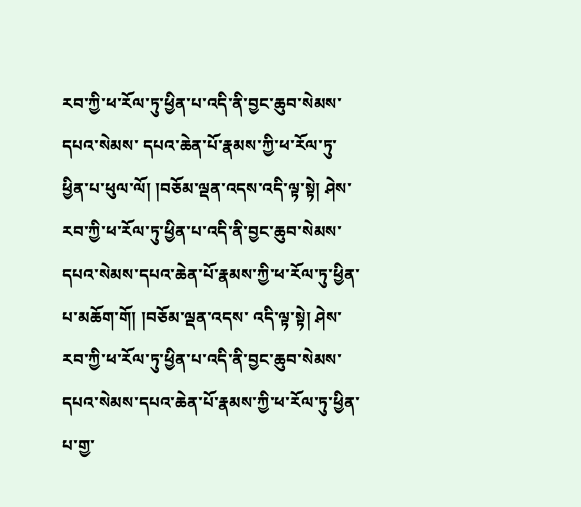རབ་ཀྱི་ཕ་རོལ་ཏུ་ཕྱིན་པ་འདི་ནི་བྱང་ཆུབ་སེམས་དཔའ་སེམས་ དཔའ་ཆེན་པོ་རྣམས་ཀྱི་ཕ་རོལ་ཏུ་ཕྱིན་པ་ཕུལ་ལོ། །བཅོམ་ལྡན་འདས་འདི་ལྟ་སྟེ། ཤེས་རབ་ཀྱི་ཕ་རོལ་ཏུ་ཕྱིན་པ་འདི་ནི་བྱང་ཆུབ་སེམས་དཔའ་སེམས་དཔའ་ཆེན་པོ་རྣམས་ཀྱི་ཕ་རོལ་ཏུ་ཕྱིན་པ་མཆོག་གོ། །བཅོམ་ལྡན་འདས་ འདི་ལྟ་སྟེ། ཤེས་རབ་ཀྱི་ཕ་རོལ་ཏུ་ཕྱིན་པ་འདི་ནི་བྱང་ཆུབ་སེམས་དཔའ་སེམས་དཔའ་ཆེན་པོ་རྣམས་ཀྱི་ཕ་རོལ་ཏུ་ཕྱིན་པ་གྱ་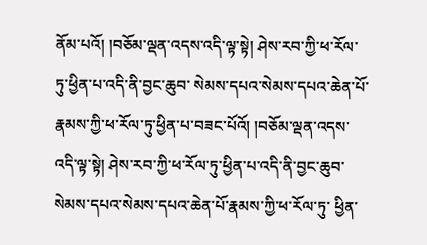ནོམ་པའོ། །བཅོམ་ལྡན་འདས་འདི་ལྟ་སྟེ། ཤེས་རབ་ཀྱི་ཕ་རོལ་ཏུ་ཕྱིན་པ་འདི་ནི་བྱང་ཆུབ་ སེམས་དཔའ་སེམས་དཔའ་ཆེན་པོ་རྣམས་ཀྱི་ཕ་རོལ་ཏུ་ཕྱིན་པ་བཟང་པོའོ། །བཅོམ་ལྡན་འདས་འདི་ལྟ་སྟེ། ཤེས་རབ་ཀྱི་ཕ་རོལ་ཏུ་ཕྱིན་པ་འདི་ནི་བྱང་ཆུབ་སེམས་དཔའ་སེམས་དཔའ་ཆེན་པོ་རྣམས་ཀྱི་ཕ་རོལ་ཏུ་ ཕྱིན་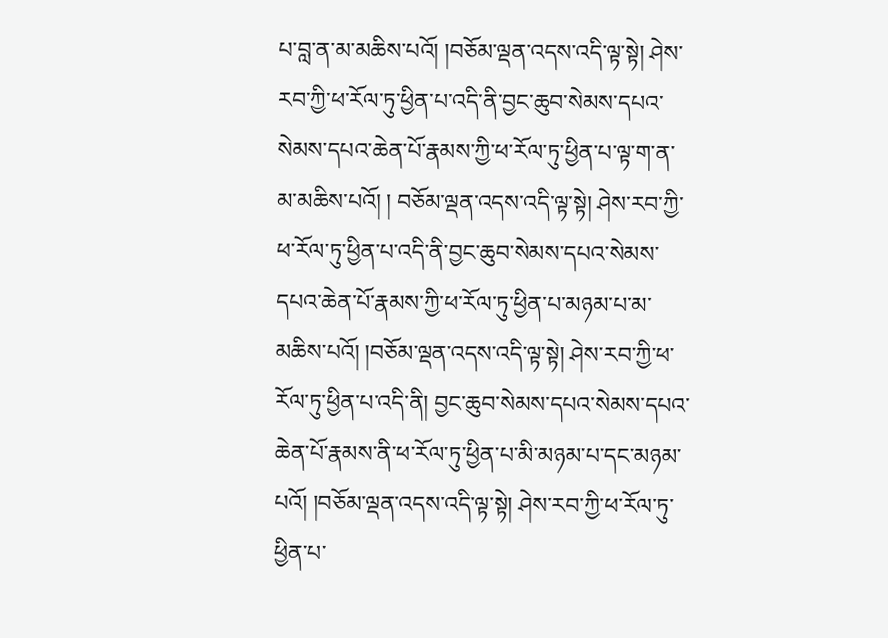པ་བླ་ན་མ་མཆིས་པའོ། །བཅོམ་ལྡན་འདས་འདི་ལྟ་སྟེ། ཤེས་རབ་ཀྱི་ཕ་རོལ་ཏུ་ཕྱིན་པ་འདི་ནི་བྱང་ཆུབ་སེམས་དཔའ་སེམས་དཔའ་ཆེན་པོ་རྣམས་ཀྱི་ཕ་རོལ་ཏུ་ཕྱིན་པ་ལྟ་ག་ན་མ་མཆིས་པའོ། ། བཅོམ་ལྡན་འདས་འདི་ལྟ་སྟེ། ཤེས་རབ་ཀྱི་ཕ་རོལ་ཏུ་ཕྱིན་པ་འདི་ནི་བྱང་ཆུབ་སེམས་དཔའ་སེམས་དཔའ་ཆེན་པོ་རྣམས་ཀྱི་ཕ་རོལ་ཏུ་ཕྱིན་པ་མཉམ་པ་མ་མཆིས་པའོ། །བཅོམ་ལྡན་འདས་འདི་ལྟ་སྟེ། ཤེས་རབ་ཀྱི་ཕ་ རོལ་ཏུ་ཕྱིན་པ་འདི་ནི། བྱང་ཆུབ་སེམས་དཔའ་སེམས་དཔའ་ཆེན་པོ་རྣམས་ནི་ཕ་རོལ་ཏུ་ཕྱིན་པ་མི་མཉམ་པ་དང་མཉམ་པའོ། །བཅོམ་ལྡན་འདས་འདི་ལྟ་སྟེ། ཤེས་རབ་ཀྱི་ཕ་རོལ་ཏུ་ཕྱིན་པ་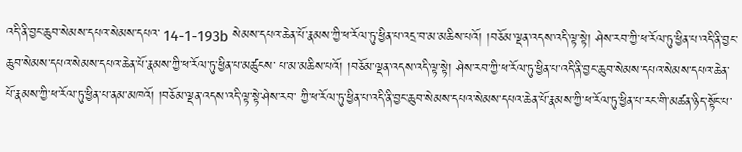འདི་ནི་བྱང་ཆུབ་སེམས་དཔའ་སེམས་དཔའ་ 14-1-193b སེམས་དཔའ་ཆེན་པོ་རྣམས་ཀྱི་ཕ་རོལ་ཏུ་ཕྱིན་པ་འདྲ་བ་མ་མཆིས་པའོ། །བཅོམ་ལྡན་འདས་འདི་ལྟ་སྟེ། ཤེས་རབ་ཀྱི་ཕ་རོལ་ཏུ་ཕྱིན་པ་འདི་ནི་བྱང་ཆུབ་སེམས་དཔའ་སེམས་དཔའ་ཆེན་པོ་རྣམས་ཀྱི་ཕ་རོལ་ཏུ་ཕྱིན་པ་མཚུངས་ པ་མ་མཆིས་པའོ། །བཅོམ་ལྡན་འདས་འདི་ལྟ་སྟེ། ཤེས་རབ་ཀྱི་ཕ་རོལ་ཏུ་ཕྱིན་པ་འདི་ནི་བྱང་ཆུབ་སེམས་དཔའ་སེམས་དཔའ་ཆེན་པོ་རྣམས་ཀྱི་ཕ་རོལ་ཏུ་ཕྱིན་པ་ནམ་མཁའོ། །བཅོམ་ལྡན་འདས་འདི་ལྟ་སྟེ་ཤེས་རབ་ ཀྱི་ཕ་རོལ་ཏུ་ཕྱིན་པ་འདི་ནི་བྱང་ཆུབ་སེམས་དཔའ་སེམས་དཔའ་ཆེན་པོ་རྣམས་ཀྱི་ཕ་རོལ་ཏུ་ཕྱིན་པ་རང་གི་མཚན་ཉིད་སྟོང་པ་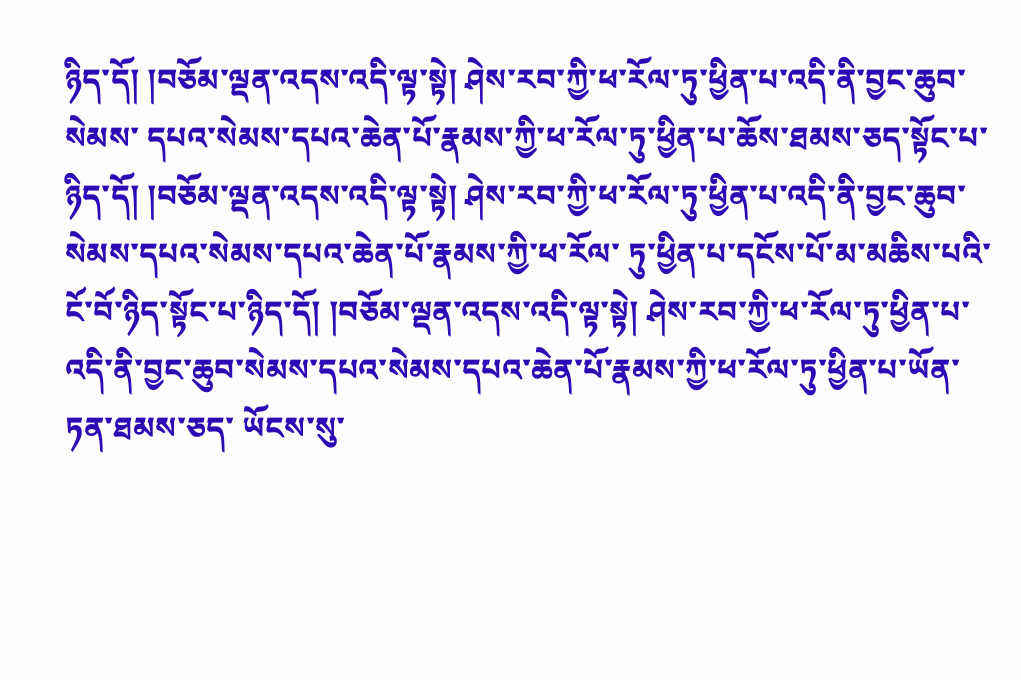ཉིད་དོ། །བཅོམ་ལྡན་འདས་འདི་ལྟ་སྟེ། ཤེས་རབ་ཀྱི་ཕ་རོལ་ཏུ་ཕྱིན་པ་འདི་ནི་བྱང་ཆུབ་སེམས་ དཔའ་སེམས་དཔའ་ཆེན་པོ་རྣམས་ཀྱི་ཕ་རོལ་ཏུ་ཕྱིན་པ་ཆོས་ཐམས་ཅད་སྟོང་པ་ཉིད་དོ། །བཅོམ་ལྡན་འདས་འདི་ལྟ་སྟེ། ཤེས་རབ་ཀྱི་ཕ་རོལ་ཏུ་ཕྱིན་པ་འདི་ནི་བྱང་ཆུབ་སེམས་དཔའ་སེམས་དཔའ་ཆེན་པོ་རྣམས་ཀྱི་ཕ་རོལ་ ཏུ་ཕྱིན་པ་དངོས་པོ་མ་མཆིས་པའི་ངོ་བོ་ཉིད་སྟོང་པ་ཉིད་དོ། །བཅོམ་ལྡན་འདས་འདི་ལྟ་སྟེ། ཤེས་རབ་ཀྱི་ཕ་རོལ་ཏུ་ཕྱིན་པ་འདི་ནི་བྱང་ཆུབ་སེམས་དཔའ་སེམས་དཔའ་ཆེན་པོ་རྣམས་ཀྱི་ཕ་རོལ་ཏུ་ཕྱིན་པ་ཡོན་ཏན་ཐམས་ཅད་ ཡོངས་སུ་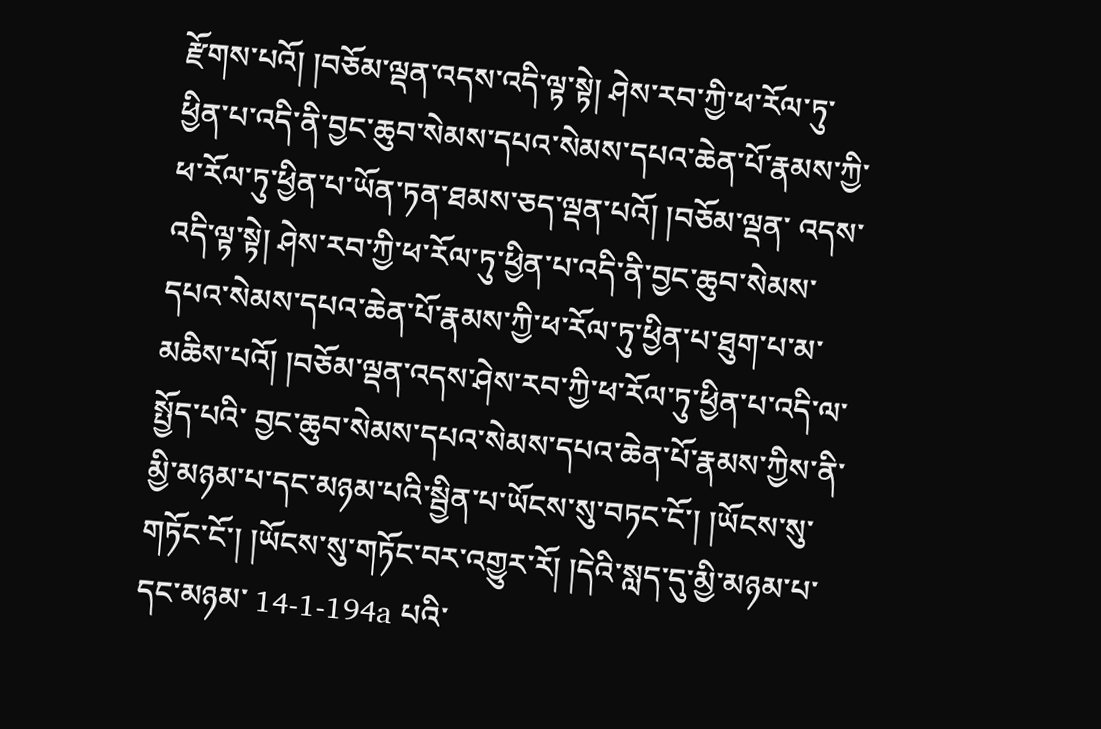རྫོགས་པའོ། །བཅོམ་ལྡན་འདས་འདི་ལྟ་སྟེ། ཤེས་རབ་ཀྱི་ཕ་རོལ་ཏུ་ཕྱིན་པ་འདི་ནི་བྱང་ཆུབ་སེམས་དཔའ་སེམས་དཔའ་ཆེན་པོ་རྣམས་ཀྱི་ཕ་རོལ་ཏུ་ཕྱིན་པ་ཡོན་ཏན་ཐམས་ཅད་ལྡན་པའོ། །བཅོམ་ལྡན་ འདས་འདི་ལྟ་སྟེ། ཤེས་རབ་ཀྱི་ཕ་རོལ་ཏུ་ཕྱིན་པ་འདི་ནི་བྱང་ཆུབ་སེམས་དཔའ་སེམས་དཔའ་ཆེན་པོ་རྣམས་ཀྱི་ཕ་རོལ་ཏུ་ཕྱིན་པ་ཐུག་པ་མ་མཆིས་པའོ། །བཅོམ་ལྡན་འདས་ཤེས་རབ་ཀྱི་ཕ་རོལ་ཏུ་ཕྱིན་པ་འདི་ལ་སྤྱོད་པའི་ བྱང་ཆུབ་སེམས་དཔའ་སེམས་དཔའ་ཆེན་པོ་རྣམས་ཀྱིས་ནི་མྱི་མཉམ་པ་དང་མཉམ་པའི་སྦྱིན་པ་ཡོངས་སུ་བཏང་ངོ་། །ཡོངས་སུ་གཏོང་ངོ་། །ཡོངས་སུ་གཏོང་བར་འགྱུར་རོ། །དེའི་སླད་དུ་མྱི་མཉམ་པ་དང་མཉམ་ 14-1-194a པའི་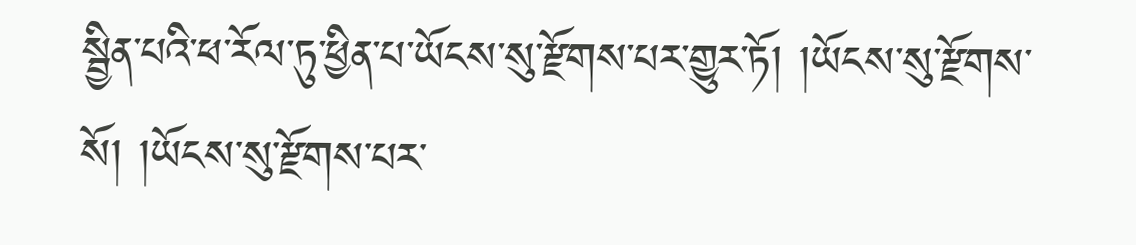སྦྱིན་པའི་ཕ་རོལ་ཏུ་ཕྱིན་པ་ཡོངས་སུ་རྫོགས་པར་གྱུར་ཏོ། །ཡོངས་སུ་རྫོགས་སོ། །ཡོངས་སུ་རྫོགས་པར་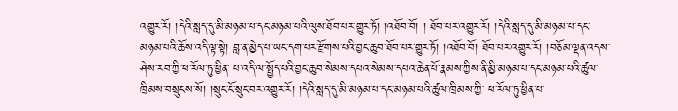འགྱུར་རོ། །དེའི་སླད་དུ་མི་མཉམ་པ་དང་མཉམ་པའི་ལུས་ཐོབ་པར་གྱུར་ཏོ། །འཐོབ་བོ། ། ཐོབ་པར་འགྱུར་རོ། །དེའི་སླད་དུ་མི་མཉམ་པ་དང་མཉམ་པའི་ཆོས་འདི་ལྟ་སྟེ། བླ་ན་མྱེད་པ་ཡང་དག་པར་རྫོགས་པའི་བྱང་ཆུབ་ཐོབ་པར་གྱུར་ཏོ། །འཐོབ་བོ། ཐོབ་པར་འགྱུར་རོ། །བཅོམ་ལྡན་འདས་ཤེས་རབ་ཀྱི་ཕ་རོལ་ཏུ་ཕྱིན་ པ་འདི་ལ་སྤྱོད་པའི་བྱང་ཆུབ་སེམས་དཔའ་སེམས་དཔའ་ཆེན་པོ་རྣམས་ཀྱིས་ནི་མྱི་མཉམ་པ་དང་མཉམ་པའི་ཚུལ་ཁྲིམས་བསྲུངས་སོ། །སྲུང་ངོ་སྲུང་བར་འགྱུར་རོ། །དེའི་སླད་དུ་མི་མཉམ་པ་དང་མཉམ་པའི་ཚུལ་ཁྲིམས་ཀྱི་ ཕ་རོལ་ཏུ་ཕྱིན་པ་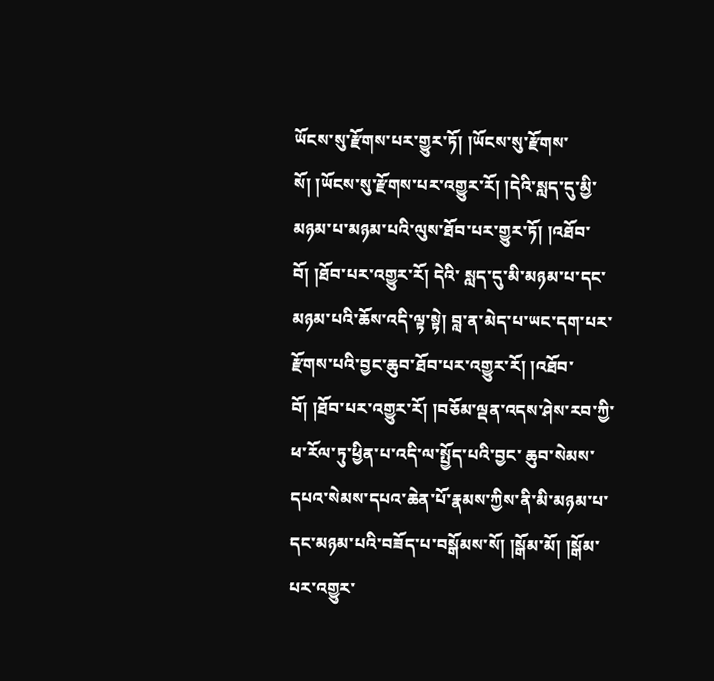ཡོངས་སུ་རྫོགས་པར་གྱུར་ཏོ། །ཡོངས་སུ་རྫོགས་སོ། །ཡོངས་སུ་རྫོགས་པར་འགྱུར་རོ། །དེའི་སླད་དུ་མྱི་མཉམ་པ་མཉམ་པའི་ལུས་ཐོབ་པར་གྱུར་ཏོ། །འཐོབ་བོ། །ཐོབ་པར་འགྱུར་རོ། དེའི་ སླད་དུ་མི་མཉམ་པ་དང་མཉམ་པའི་ཆོས་འདི་ལྟ་སྟེ། བླ་ན་མེད་པ་ཡང་དག་པར་རྫོགས་པའི་བྱང་ཆུབ་ཐོབ་པར་འགྱུར་རོ། །འཐོབ་བོ། །ཐོབ་པར་འགྱུར་རོ། །བཅོམ་ལྡན་འདས་ཤེས་རབ་ཀྱི་ཕ་རོལ་ཏུ་ཕྱིན་པ་འདི་ལ་སྤྱོད་པའི་བྱང་ ཆུབ་སེམས་དཔའ་སེམས་དཔའ་ཆེན་པོ་རྣམས་ཀྱིས་ནི་མི་མཉམ་པ་དང་མཉམ་པའི་བཟོད་པ་བསྒོམས་སོ། །སྒོམ་མོ། །སྒོམ་པར་འགྱུར་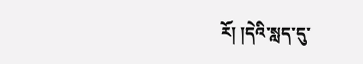རོ། །དེའི་སླད་དུ་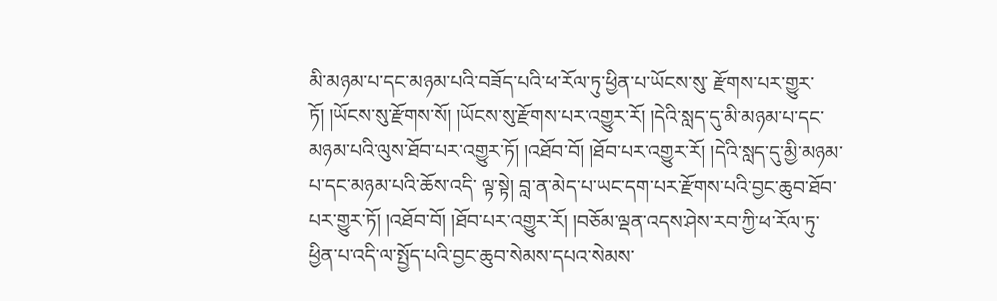མི་མཉམ་པ་དང་མཉམ་པའི་བཟོད་པའི་ཕ་རོལ་ཏུ་ཕྱིན་པ་ཡོངས་སུ་ རྫོགས་པར་གྱུར་ཏོ། །ཡོངས་སུ་རྫོགས་སོ། །ཡོངས་སུ་རྫོགས་པར་འགྱུར་རོ། །དེའི་སླད་དུ་མི་མཉམ་པ་དང་མཉམ་པའི་ལུས་ཐོབ་པར་འགྱུར་ཏོ། །འཐོབ་བོ། །ཐོབ་པར་འགྱུར་རོ། །དེའི་སླད་དུ་མྱི་མཉམ་པ་དང་མཉམ་པའི་ཆོས་འདི་ ལྟ་སྟེ། བླ་ན་མེད་པ་ཡང་དག་པར་རྫོགས་པའི་བྱང་ཆུབ་ཐོབ་པར་གྱུར་ཏོ། །འཐོབ་བོ། །ཐོབ་པར་འགྱུར་རོ། །བཅོམ་ལྡན་འདས་ཤེས་རབ་ཀྱི་ཕ་རོལ་ཏུ་ཕྱིན་པ་འདི་ལ་སྤྱོད་པའི་བྱང་ཆུབ་སེམས་དཔའ་སེམས་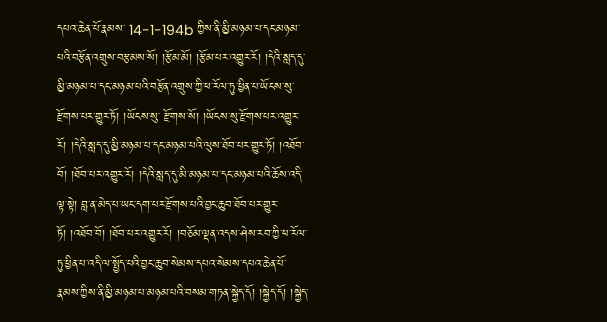དཔའ་ཆེན་པོ་རྣམས་ 14-1-194b ཀྱིས་ནི་མྱི་མཉམ་པ་དང་མཉམ་པའི་བརྩོན་འགྲུས་བརྩམས་སོ། །རྩོམ་མོ། །རྩོམ་པར་འགྱུར་རོ། །དེའི་སླད་དུ་མྱི་མཉམ་པ་དང་མཉམ་པའི་བརྩོན་འགྲུས་ཀྱི་ཕ་རོལ་ཏུ་ཕྱིན་པ་ཡོངས་སུ་རྫོགས་པར་གྱུར་ཏོ། །ཡོངས་སུ་ རྫོགས་སོ། །ཡོངས་སུ་རྫོགས་པར་འགྱུར་རོ། །དེའི་སླད་དུ་མྱི་མཉམ་པ་དང་མཉམ་པའི་ལུས་ཐོབ་པར་གྱུར་ཏོ། །འཐོབ་བོ། །ཐོབ་པར་འགྱུར་རོ། །དེའི་སླད་དུ་མི་མཉམ་པ་དང་མཉམ་པའི་ཆོས་འདི་ལྟ་སྟེ། བླ་ན་མེད་པ་ཡང་དག་པར་རྫོགས་པའི་བྱང་ཆུབ་ཐོབ་པར་གྱུར་ཏོ། །འཐོབ་བོ། །ཐོབ་པར་འགྱུར་རོ། །བཅོམ་ལྡན་འདས་ཤེས་རབ་ཀྱི་ཕ་རོལ་ཏུ་ཕྱིན་པ་འདི་ལ་སྤྱོད་པའི་བྱང་ཆུབ་སེམས་དཔའ་སེམས་དཔའ་ཆེན་པོ་ རྣམས་ཀྱིས་ནི་མྱི་མཉམ་པ་མཉམ་པའི་བསམ་གཏན་སྐྱེད་དོ། །སྐྱེད་དོ། །སྐྱེད་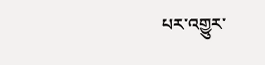པར་འགྱུར་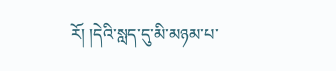རོ། །དེའི་སླད་དུ་མི་མཉམ་པ་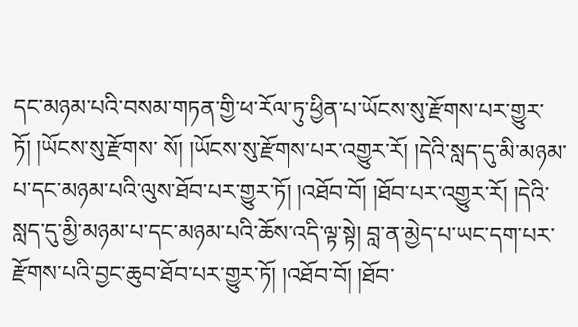དང་མཉམ་པའི་བསམ་གཏན་གྱི་ཕ་རོལ་ཏུ་ཕྱིན་པ་ཡོངས་སུ་རྫོགས་པར་གྱུར་ཏོ། །ཡོངས་སུ་རྫོགས་ སོ། །ཡོངས་སུ་རྫོགས་པར་འགྱུར་རོ། །དེའི་སླད་དུ་མི་མཉམ་པ་དང་མཉམ་པའི་ལུས་ཐོབ་པར་གྱུར་ཏོ། །འཐོབ་བོ། །ཐོབ་པར་འགྱུར་རོ། །དེའི་སླད་དུ་མྱི་མཉམ་པ་དང་མཉམ་པའི་ཆོས་འདི་ལྟ་སྟེ། བླ་ན་མྱེད་པ་ཡང་དག་པར་རྫོགས་པའི་བྱང་ཆུབ་ཐོབ་པར་གྱུར་ཏོ། །འཐོབ་བོ། །ཐོབ་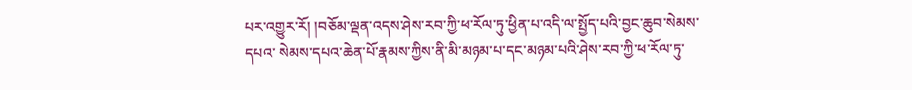པར་འགྱུར་རོ། །བཅོམ་ལྡན་འདས་ཤེས་རབ་ཀྱི་ཕ་རོལ་ཏུ་ཕྱིན་པ་འདི་ལ་སྤྱོད་པའི་བྱང་ཆུབ་སེམས་དཔའ་ སེམས་དཔའ་ཆེན་པོ་རྣམས་ཀྱིས་ནི་མི་མཉམ་པ་དང་མཉམ་པའི་ཤེས་རབ་ཀྱི་ཕ་རོལ་ཏུ་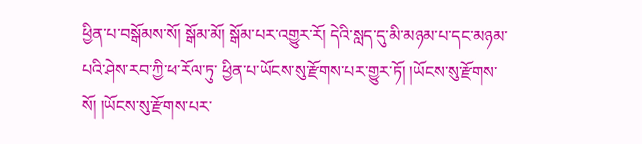ཕྱིན་པ་བསྒོམས་སོ། སྒོམ་མོ། སྒོམ་པར་འགྱུར་རོ། དེའི་སླད་དུ་མི་མཉམ་པ་དང་མཉམ་པའི་ཤེས་རབ་ཀྱི་ཕ་རོལ་ཏུ་ ཕྱིན་པ་ཡོངས་སུ་རྫོགས་པར་གྱུར་ཏོ། །ཡོངས་སུ་རྫོགས་སོ། །ཡོངས་སུ་རྫོགས་པར་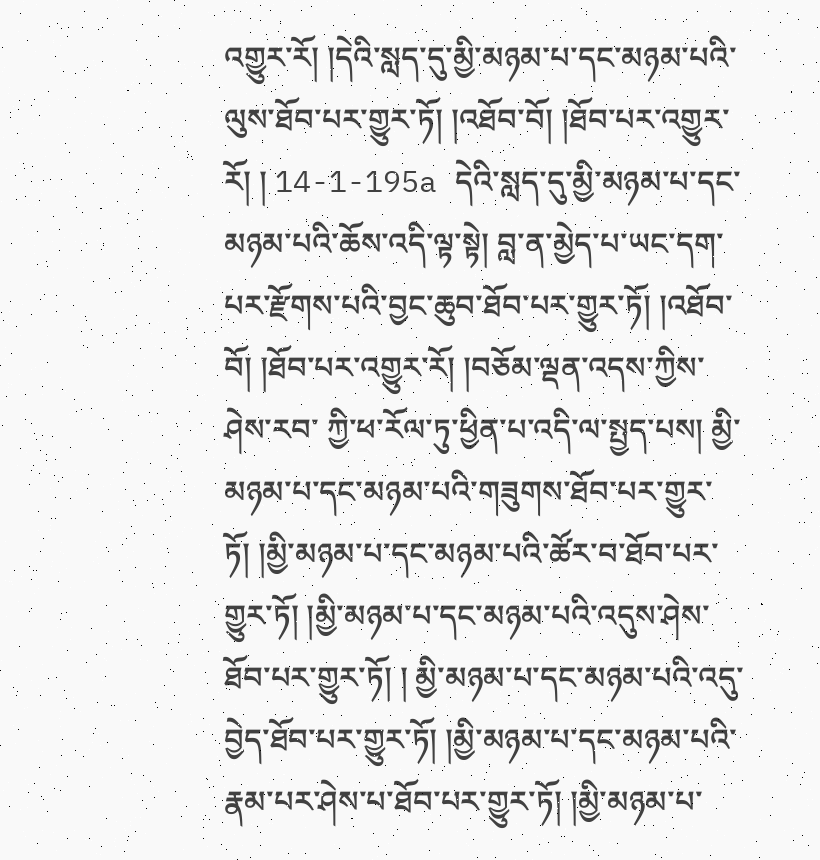འགྱུར་རོ། །དེའི་སླད་དུ་མྱི་མཉམ་པ་དང་མཉམ་པའི་ལུས་ཐོབ་པར་གྱུར་ཏོ། །འཐོབ་བོ། །ཐོབ་པར་འགྱུར་རོ། ། 14-1-195a དེའི་སླད་དུ་མྱི་མཉམ་པ་དང་མཉམ་པའི་ཆོས་འདི་ལྟ་སྟེ། བླ་ན་མྱེད་པ་ཡང་དག་པར་རྫོགས་པའི་བྱང་ཆུབ་ཐོབ་པར་གྱུར་ཏོ། །འཐོབ་བོ། །ཐོབ་པར་འགྱུར་རོ། །བཅོམ་ལྡན་འདས་ཀྱིས་ཤེས་རབ་ ཀྱི་ཕ་རོལ་ཏུ་ཕྱིན་པ་འདི་ལ་སྤྱད་པས། མྱི་མཉམ་པ་དང་མཉམ་པའི་གཟུགས་ཐོབ་པར་གྱུར་ཏོ། །མྱི་མཉམ་པ་དང་མཉམ་པའི་ཚོར་བ་ཐོབ་པར་གྱུར་ཏོ། །མྱི་མཉམ་པ་དང་མཉམ་པའི་འདུས་ཤེས་ཐོབ་པར་གྱུར་ཏོ། ། མྱི་མཉམ་པ་དང་མཉམ་པའི་འདུ་བྱེད་ཐོབ་པར་གྱུར་ཏོ། །མྱི་མཉམ་པ་དང་མཉམ་པའི་རྣམ་པར་ཤེས་པ་ཐོབ་པར་གྱུར་ཏོ། །མྱི་མཉམ་པ་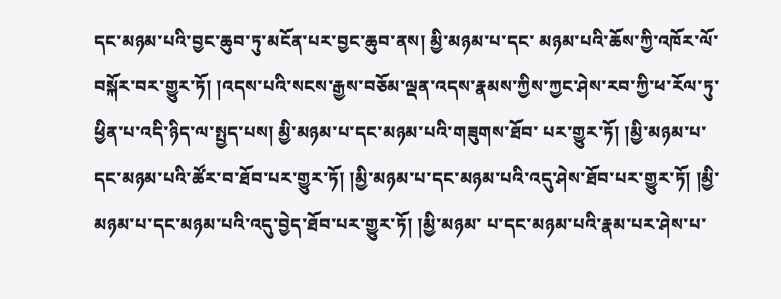དང་མཉམ་པའི་བྱང་ཆུབ་ཏུ་མངོན་པར་བྱང་ཆུབ་ནས། མྱི་མཉམ་པ་དང་ མཉམ་པའི་ཆོས་ཀྱི་འཁོར་ལོ་བསྐོར་བར་གྱུར་ཏོ། །འདས་པའི་སངས་རྒྱས་བཅོམ་ལྡན་འདས་རྣམས་ཀྱིས་ཀྱང་ཤེས་རབ་ཀྱི་ཕ་རོལ་ཏུ་ཕྱིན་པ་འདི་ཉིད་ལ་སྤྱད་པས། མྱི་མཉམ་པ་དང་མཉམ་པའི་གཟུགས་ཐོབ་ པར་གྱུར་ཏོ། །མྱི་མཉམ་པ་དང་མཉམ་པའི་ཚོར་བ་ཐོབ་པར་གྱུར་ཏོ། །མྱི་མཉམ་པ་དང་མཉམ་པའི་འདུ་ཤེས་ཐོབ་པར་གྱུར་ཏོ། །མྱི་མཉམ་པ་དང་མཉམ་པའི་འདུ་བྱེད་ཐོབ་པར་གྱུར་ཏོ། །མྱི་མཉམ་ པ་དང་མཉམ་པའི་རྣམ་པར་ཤེས་པ་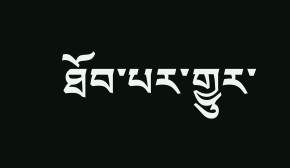ཐོབ་པར་གྱུར་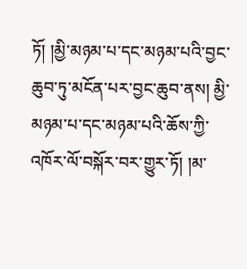ཏོ། །མྱི་མཉམ་པ་དང་མཉམ་པའི་བྱང་ཆུབ་ཏུ་མངོན་པར་བྱང་ཆུབ་ནས། མྱི་མཉམ་པ་དང་མཉམ་པའི་ཆོས་ཀྱི་འཁོར་ལོ་བསྐོར་བར་གྱུར་ཏོ། །མ་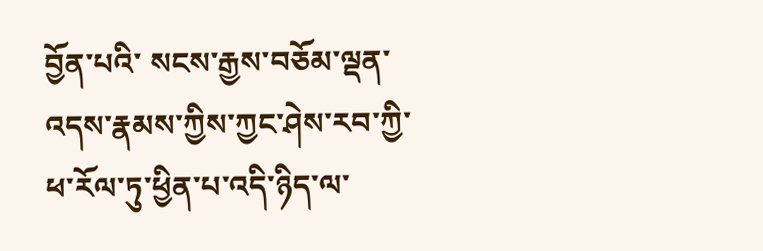བྱོན་པའི་ སངས་རྒྱས་བཅོམ་ལྡན་འདས་རྣམས་ཀྱིས་ཀྱང་ཤེས་རབ་ཀྱི་ཕ་རོལ་ཏུ་ཕྱིན་པ་འདི་ཉིད་ལ་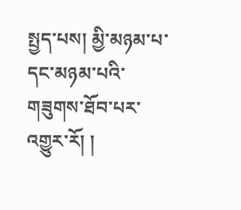སྤྱད་པས། མྱི་མཉམ་པ་དང་མཉམ་པའི་གཟུགས་ཐོབ་པར་འགྱུར་རོ། །